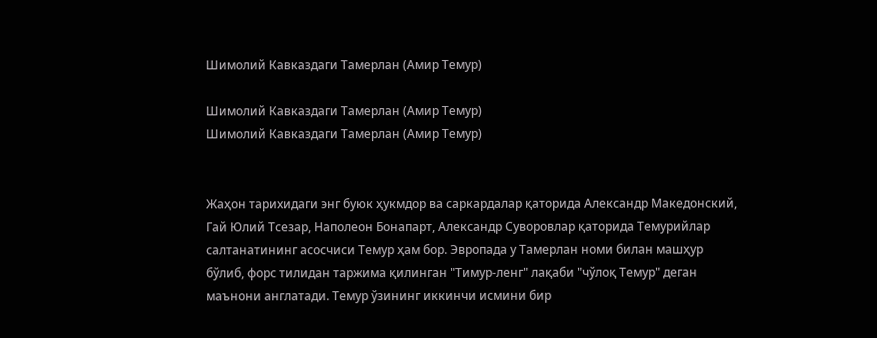Шимолий Кавказдаги Тамерлан (Амир Темур)

Шимолий Кавказдаги Тамерлан (Амир Темур)
Шимолий Кавказдаги Тамерлан (Амир Темур)


Жаҳон тарихидаги энг буюк ҳукмдор ва саркардалар қаторида Александр Македонский, Гай Юлий Тсезар, Наполеон Бонапарт, Александр Суворовлар қаторида Темурийлар салтанатининг асосчиси Темур ҳам бор. Эвропада у Тамерлан номи билан машҳур бўлиб, форс тилидан таржима қилинган "Тимур-ленг" лақаби "чўлоқ Темур" деган маънони англатади. Темур ўзининг иккинчи исмини бир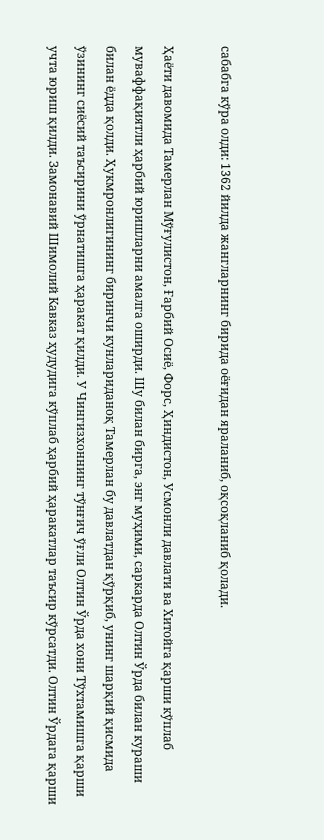сабабга кўра олди: 1362 йилда жангларнинг бирида оёғидан яраланиб, оқсоқланиб қолади.

Ҳаёти давомида Тамерлан Мўғулистон, Ғарбий Осиё, Форс, Ҳиндистон, Усмонли давлати ва Хитойга қарши кўплаб муваффақиятли ҳарбий юришларни амалга оширди. Шу билан бирга, энг муҳими, саркарда Олтин Ўрда билан кураши билан ёдда қолди. Ҳукмронлигининг биринчи кунлариданоқ Тамерлан бу давлатдан қўрқиб, унинг шарқий қисмида ўзининг сиёсий таъсирини ўрнатишга ҳаракат қилди. У Чингизхоннинг тўнғич ўғли Олтин Ўрда хони Тўхтамишга қарши учта юриш қилди. Замонавий Шимолий Кавказ ҳудудига кўплаб ҳарбий ҳаракатлар таъсир кўрсатди. Олтин Ўрдага қарши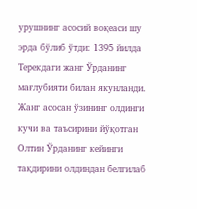урушнинг асосий воқеаси шу эрда бўлиб ўтди: 1395 йилда Терекдаги жанг Ўрданинг мағлубияти билан якунланди. Жанг асосан ўзининг олдинги кучи ва таъсирини йўқотган Олтин Ўрданинг кейинги тақдирини олдиндан белгилаб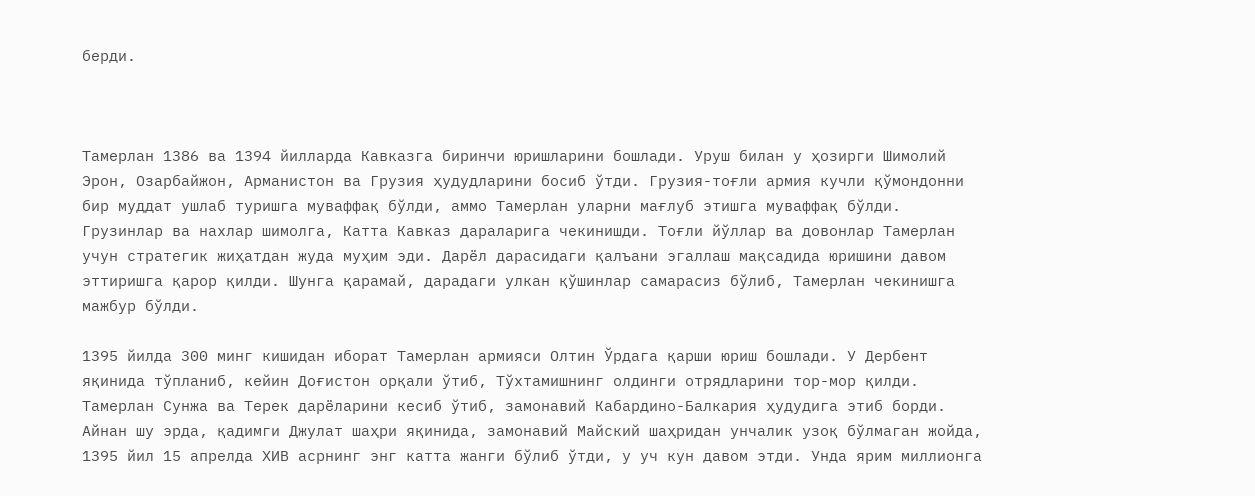берди.



Тамерлан 1386 ва 1394 йилларда Кавказга биринчи юришларини бошлади. Уруш билан у ҳозирги Шимолий Эрон, Озарбайжон, Арманистон ва Грузия ҳудудларини босиб ўтди. Грузия-тоғли армия кучли қўмондонни бир муддат ушлаб туришга муваффақ бўлди, аммо Тамерлан уларни мағлуб этишга муваффақ бўлди. Грузинлар ва нахлар шимолга, Катта Кавказ дараларига чекинишди. Тоғли йўллар ва довонлар Тамерлан учун стратегик жиҳатдан жуда муҳим эди. Дарёл дарасидаги қалъани эгаллаш мақсадида юришини давом эттиришга қарор қилди. Шунга қарамай, дарадаги улкан қўшинлар самарасиз бўлиб, Тамерлан чекинишга мажбур бўлди.

1395 йилда 300 минг кишидан иборат Тамерлан армияси Олтин Ўрдага қарши юриш бошлади. У Дербент яқинида тўпланиб, кейин Доғистон орқали ўтиб, Тўхтамишнинг олдинги отрядларини тор-мор қилди. Тамерлан Сунжа ва Терек дарёларини кесиб ўтиб, замонавий Кабардино-Балкария ҳудудига этиб борди. Айнан шу эрда, қадимги Джулат шаҳри яқинида, замонавий Майский шаҳридан унчалик узоқ бўлмаган жойда, 1395 йил 15 апрелда ХИВ асрнинг энг катта жанги бўлиб ўтди, у уч кун давом этди. Унда ярим миллионга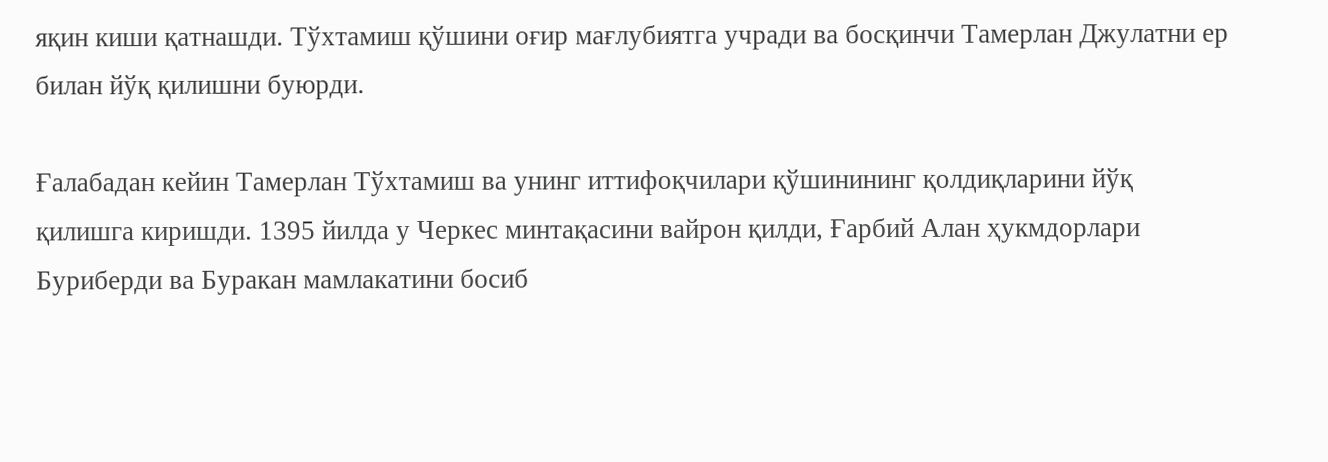яқин киши қатнашди. Тўхтамиш қўшини оғир мағлубиятга учради ва босқинчи Тамерлан Джулатни ер билан йўқ қилишни буюрди.

Ғалабадан кейин Тамерлан Тўхтамиш ва унинг иттифоқчилари қўшинининг қолдиқларини йўқ қилишга киришди. 1395 йилда у Черкес минтақасини вайрон қилди, Ғарбий Алан ҳукмдорлари Буриберди ва Буракан мамлакатини босиб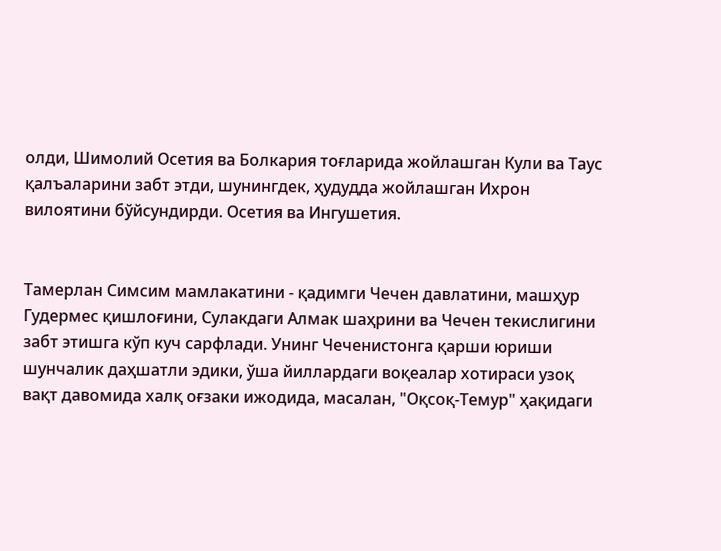олди, Шимолий Осетия ва Болкария тоғларида жойлашган Кули ва Таус қалъаларини забт этди, шунингдек, ҳудудда жойлашган Ихрон вилоятини бўйсундирди. Осетия ва Ингушетия.


Тамерлан Симсим мамлакатини - қадимги Чечен давлатини, машҳур Гудермес қишлоғини, Сулакдаги Алмак шаҳрини ва Чечен текислигини забт этишга кўп куч сарфлади. Унинг Чеченистонга қарши юриши шунчалик даҳшатли эдики, ўша йиллардаги воқеалар хотираси узоқ вақт давомида халқ оғзаки ижодида, масалан, "Оқсоқ-Темур" ҳақидаги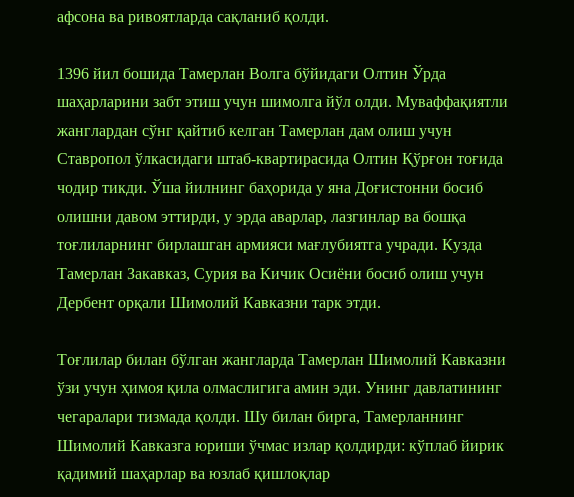афсона ва ривоятларда сақланиб қолди.

1396 йил бошида Тамерлан Волга бўйидаги Олтин Ўрда шаҳарларини забт этиш учун шимолга йўл олди. Муваффақиятли жанглардан сўнг қайтиб келган Тамерлан дам олиш учун Ставропол ўлкасидаги штаб-квартирасида Олтин Қўрғон тоғида чодир тикди. Ўша йилнинг баҳорида у яна Доғистонни босиб олишни давом эттирди, у эрда аварлар, лазгинлар ва бошқа тоғлиларнинг бирлашган армияси мағлубиятга учради. Кузда Тамерлан Закавказ, Сурия ва Кичик Осиёни босиб олиш учун Дербент орқали Шимолий Кавказни тарк этди.

Тоғлилар билан бўлган жангларда Тамерлан Шимолий Кавказни ўзи учун ҳимоя қила олмаслигига амин эди. Унинг давлатининг чегаралари тизмада қолди. Шу билан бирга, Тамерланнинг Шимолий Кавказга юриши ўчмас излар қолдирди: кўплаб йирик қадимий шаҳарлар ва юзлаб қишлоқлар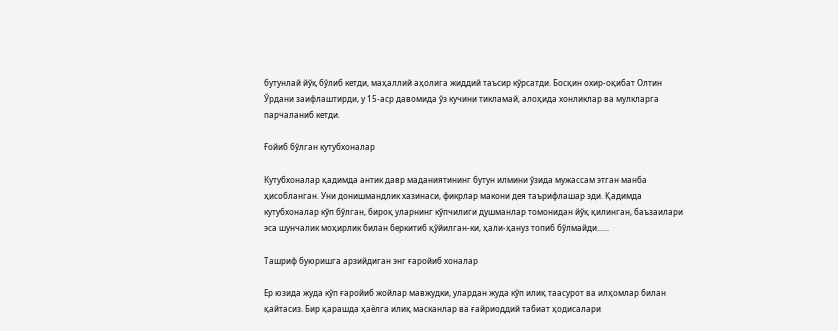бутунлай йўқ бўлиб кетди, маҳаллий аҳолига жиддий таъсир кўрсатди. Босқин охир-оқибат Олтин Ўрдани заифлаштирди, у 15-аср давомида ўз кучини тикламай, алоҳида хонликлар ва мулкларга парчаланиб кетди.

Ғойиб бўлган кутубхоналар

Кутубхоналар қадимда антик давр маданиятининг бутун илмини ўзида мужассам этган манба ҳисобланган. Уни донишмандлик хазинаси, фикрлар макони дея таърифлашар эди. Қадимда кутубхоналар кўп бўлган, бироқ уларнинг кўпчилиги душманлар томонидан йўқ қилинган, баъзаилари эса шунчалик моҳирлик билан беркитиб қўйилган-ки, ҳали-ҳануз топиб бўлмайди......

Ташриф буюришга арзийдиган энг ғаройиб хоналар

Ер юзида жуда кўп ғаройиб жойлар мавжудки, улардан жуда кўп илиқ таасурот ва илҳомлар билан қайтасиз. Бир қарашда ҳаёлга илиқ масканлар ва ғайриоддий табиат ҳодисалари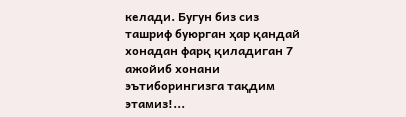келади. Бугун биз сиз ташриф буюрган ҳар қандай хонадан фарқ қиладиган 7 ажойиб хонани эътиборингизга тақдим этамиз!...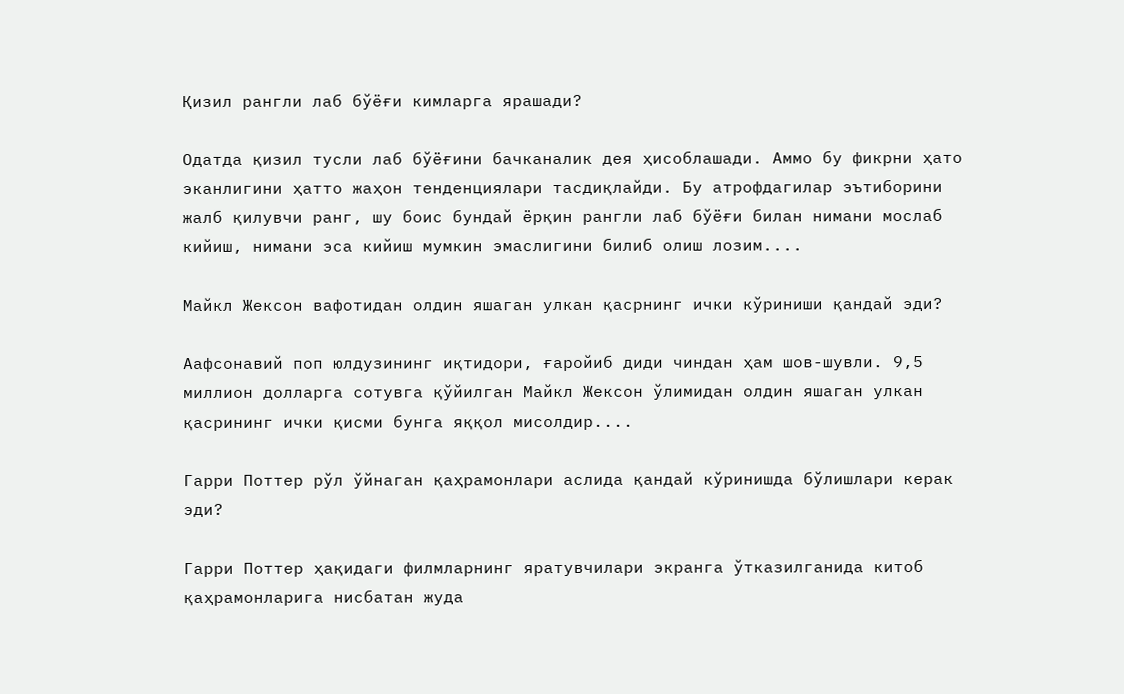Қизил рангли лаб бўёғи кимларга ярашади?

Одатда қизил тусли лаб бўёғини бачканалик дея ҳисоблашади. Аммо бу фикрни ҳато эканлигини ҳатто жаҳон тенденциялари тасдиқлайди. Бу атрофдагилар эътиборини жалб қилувчи ранг, шу боис бундай ёрқин рангли лаб бўёғи билан нимани мослаб кийиш, нимани эса кийиш мумкин эмаслигини билиб олиш лозим....

Майкл Жексон вафотидан олдин яшаган улкан қасрнинг ички кўриниши қандай эди?

Аафсонавий поп юлдузининг иқтидори, ғаройиб диди чиндан ҳам шов-шувли. 9,5 миллион долларга сотувга қўйилган Майкл Жексон ўлимидан олдин яшаган улкан қасрининг ички қисми бунга яққол мисолдир....

Гарри Поттер рўл ўйнаган қаҳрамонлари аслида қандай кўринишда бўлишлари керак эди?

Гарри Поттер ҳақидаги филмларнинг яратувчилари экранга ўтказилганида китоб қаҳрамонларига нисбатан жуда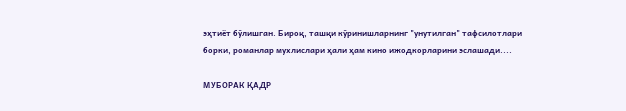эҳтиёт бўлишган. Бироқ, ташқи кўринишларнинг "унутилган" тафсилотлари борки, романлар мухлислари ҳали ҳам кино ижодкорларини эслашади....

МУБОРАК ҚАДР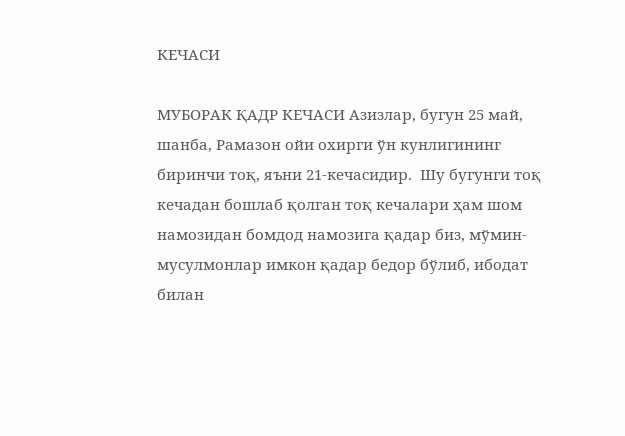КЕЧАСИ

МУБОРАК ҚАДР КЕЧАСИ Азизлар, бугун 25 май, шанба, Рамазон ойи охирги ўн кунлигининг биринчи тоқ, яъни 21-кечасидир.  Шу бугунги тоқ кечадан бошлаб қолган тоқ кечалари ҳам шом намозидан бомдод намозига қадар биз, мўмин-мусулмонлар имкон қадар бедор бўлиб, ибодат билан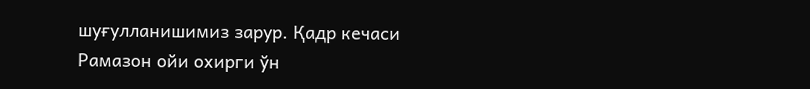шуғулланишимиз зарур. Қадр кечаси Рамазон ойи охирги ўн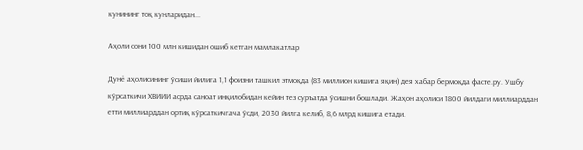кунининг тоқ кунларидан...

Аҳоли сони 100 млн кишидан ошиб кетган мамлакатлар

Дунё аҳолисининг ўсиши йилига 1,1 фоизни ташкил этмоқда (83 миллион кишига яқин) дея хабар бермоқда фаcте.ру. Ушбу кўрсаткичи ХВИИИ асрда саноат инқилобидан кейин тез суръатда ўсишни бошлади. Жаҳон аҳолиси 1800 йилдаги миллиарддан етти миллиарддан ортиқ кўрсаткичгача ўсди, 2030 йилга келиб, 8,6 млрд кишига етади.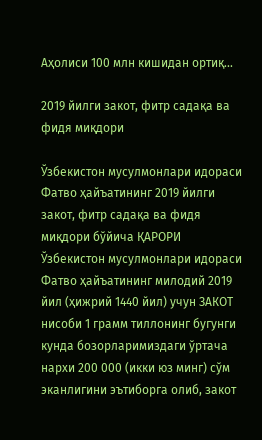Аҳолиси 100 млн кишидан ортиқ...

2019 йилги закот, фитр садақа ва фидя миқдори

Ўзбекистон мусулмонлари идораси Фатво ҳайъатининг 2019 йилги закот, фитр садақа ва фидя миқдори бўйича ҚАРОРИ  Ўзбекистон мусулмонлари идораси Фатво ҳайъатининг милодий 2019 йил (ҳижрий 1440 йил) учун ЗАКОТ нисоби 1 грамм тиллонинг бугунги кунда бозорларимиздаги ўртача нархи 200 000 (икки юз минг) сўм эканлигини эътиборга олиб, закот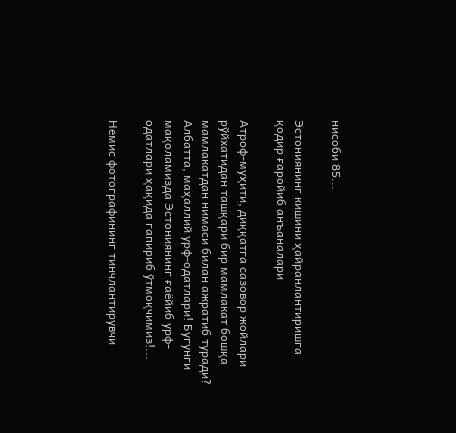нисоби 85...

Эстониянинг кишини ҳайранлантиришга қодир ғаройиб анъаналари

Атроф-муҳити, диққатга сазовор жойлари рўйхатидан ташқари бир мамлакат бошқа мамлакатдан нимаси билан ажратиб туради? Албатта, маҳаллий урф-одатлари! Бугунги мақоламизда Эстониянинг ғаёйиб урф-одатлари ҳақида гапириб ўтмоқчимиз!...

Немис фотографининг тинчлантирувчи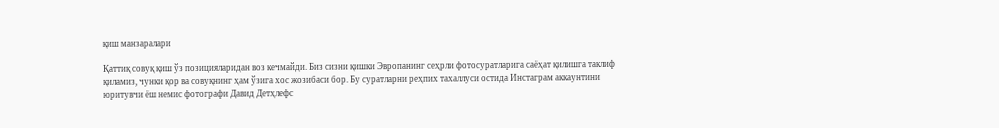қиш манзаралари

Қаттиқ совуқ қиш ўз позицияларидан воз кечмайди. Биз сизни қишки Эвропанинг сеҳрли фотосуратларига саёҳат қилишга таклиф қиламиз, чунки қор ва совуқнинг ҳам ўзига хос жозибаси бор. Бу суратларни реҳпих тахаллуси остида Инстаграм аккаунтини юритувчи ёш немис фотографи Давид Детҳлефс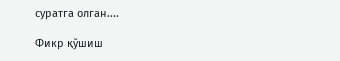суратга олган....

Фикр қўшиш